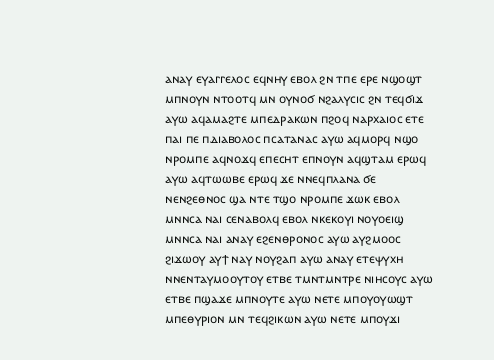ⲁⲛⲁⲩ ⲉⲩⲁⲅⲅⲉⲗⲟⲥ ⲉϥⲛⲏⲩ ⲉⲃⲟⲗ ϩⲛ ⲧⲡⲉ ⲉⲣⲉ ⲛϣⲟϣⲧ ⲙⲡⲛⲟⲩⲛ ⲛⲧⲟⲟⲧϥ ⲙⲛ ⲟⲩⲛⲟϭ ⲛϩⲁⲗⲩⲥⲓⲥ ϩⲛ ⲧⲉϥϭⲓϫ ⲁⲩⲱ ⲁϥⲁⲙⲁϩⲧⲉ ⲙⲡⲉⲇⲣⲁⲕⲱⲛ ⲡϩⲟϥ ⲛⲁⲣⲭⲁⲓⲟⲥ ⲉⲧⲉ ⲡⲁⲓ ⲡⲉ ⲡⲇⲓⲁⲃⲟⲗⲟⲥ ⲡⲥⲁⲧⲁⲛⲁⲥ ⲁⲩⲱ ⲁϥⲙⲟⲣϥ ⲛϣⲟ ⲛⲣⲟⲙⲡⲉ ⲁϥⲛⲟϫϥ ⲉⲡⲉⲥⲏⲧ ⲉⲡⲛⲟⲩⲛ ⲁϥϣⲧⲁⲙ ⲉⲣⲱϥ ⲁⲩⲱ ⲁϥⲧⲱⲱⲃⲉ ⲉⲣⲱϥ ϫⲉ ⲛⲛⲉϥⲡⲗⲁⲛⲁ ϭⲉ ⲛⲉⲛϩⲉⲑⲛⲟⲥ ϣⲁ ⲛⲧⲉ ⲧϣⲟ ⲛⲣⲟⲙⲡⲉ ϫⲱⲕ ⲉⲃⲟⲗ ⲙⲛⲛⲥⲁ ⲛⲁⲓ ⲥⲉⲛⲁⲃⲟⲗϥ ⲉⲃⲟⲗ ⲛⲕⲉⲕⲟⲩⲓ ⲛⲟⲩⲟⲉⲓϣ ⲙⲛⲛⲥⲁ ⲛⲁⲓ ⲁⲛⲁⲩ ⲉϩⲉⲛⲑⲣⲟⲛⲟⲥ ⲁⲩⲱ ⲁⲩϩⲙⲟⲟⲥ ϩⲓϫⲱⲟⲩ ⲁⲩϯ ⲛⲁⲩ ⲛⲟⲩϩⲁⲡ ⲁⲩⲱ ⲁⲛⲁⲩ ⲉⲧⲉⲯⲩⲭⲏ ⲛⲛⲉⲛⲧⲁⲩⲙⲟⲟⲩⲧⲟⲩ ⲉⲧⲃⲉ ⲧⲙⲛⲧⲙⲛⲧⲣⲉ ⲛⲓⲏⲥⲟⲩⲥ ⲁⲩⲱ ⲉⲧⲃⲉ ⲡϣⲁϫⲉ ⲙⲡⲛⲟⲩⲧⲉ ⲁⲩⲱ ⲛⲉⲧⲉ ⲙⲡⲟⲩⲟⲩⲱϣⲧ ⲙⲡⲉⲑⲩⲣⲓⲟⲛ ⲙⲛ ⲧⲉϥϩⲓⲕⲱⲛ ⲁⲩⲱ ⲛⲉⲧⲉ ⲙⲡⲟⲩϫⲓ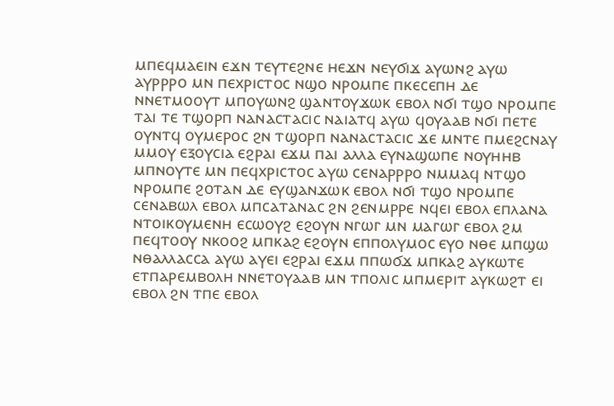ⲙⲡⲉϥⲙⲁⲉⲓⲛ ⲉϫⲛ ⲧⲉⲩⲧⲉϩⲛⲉ ⲏⲉϫⲛ ⲛⲉⲩϭⲓϫ ⲁⲩⲱⲛϩ ⲁⲩⲱ ⲁⲩⲣⲣⲣⲟ ⲙⲛ ⲡⲉⲭⲣⲓⲥⲧⲟⲥ ⲛϣⲟ ⲛⲣⲟⲙⲡⲉ ⲡⲕⲉⲥⲉⲡⲏ ⲇⲉ ⲛⲛⲉⲧⲙⲟⲟⲩⲧ ⲙⲡⲟⲩⲱⲛϩ ϣⲁⲛⲧⲟⲩϫⲱⲕ ⲉⲃⲟⲗ ⲛϭⲓ ⲧϣⲟ ⲛⲣⲟⲙⲡⲉ ⲧⲁⲓ ⲧⲉ ⲧϣⲟⲣⲡ ⲛⲁⲛⲁⲥⲧⲁⲥⲓⲥ ⲛⲁⲓⲁⲧϥ ⲁⲩⲱ ϥⲟⲩⲁⲁⲃ ⲛϭⲓ ⲡⲉⲧⲉ ⲟⲩⲛⲧϥ ⲟⲩⲙⲉⲣⲟⲥ ϩⲛ ⲧϣⲟⲣⲡ ⲛⲁⲛⲁⲥⲧⲁⲥⲓⲥ ϫⲉ ⲙⲛⲧⲉ ⲡⲙⲉϩⲥⲛⲁⲩ ⲙⲙⲟⲩ ⲉⲝⲟⲩⲥⲓⲁ ⲉϩⲣⲁⲓ ⲉϫⲙ ⲡⲁⲓ ⲁⲗⲗⲁ ⲉⲩⲛⲁϣⲱⲡⲉ ⲛⲟⲩⲏⲏⲃ ⲙⲡⲛⲟⲩⲧⲉ ⲙⲛ ⲡⲉϥⲭⲣⲓⲥⲧⲟⲥ ⲁⲩⲱ ⲥⲉⲛⲁⲣⲣⲣⲟ ⲛⲙⲙⲁϥ ⲛⲧϣⲟ ⲛⲣⲟⲙⲡⲉ ϩⲟⲧⲁⲛ ⲇⲉ ⲉⲩϣⲁⲛϫⲱⲕ ⲉⲃⲟⲗ ⲛϭⲓ ⲧϣⲟ ⲛⲣⲟⲙⲡⲉ ⲥⲉⲛⲁⲃⲱⲗ ⲉⲃⲟⲗ ⲙⲡⲥⲁⲧⲁⲛⲁⲥ ϩⲛ ϩⲉⲛⲙⲣⲣⲉ ⲛϥⲉⲓ ⲉⲃⲟⲗ ⲉⲡⲗⲁⲛⲁ ⲛⲧⲟⲓⲕⲟⲩⲙⲉⲛⲏ ⲉⲥⲱⲟⲩϩ ⲉϩⲟⲩⲛ ⲛⲅⲱⲅ ⲙⲛ ⲙⲁⲅⲱⲅ ⲉⲃⲟⲗ ϩⲙ ⲡⲉϥⲧⲟⲟⲩ ⲛⲕⲟⲟϩ ⲙⲡⲕⲁϩ ⲉϩⲟⲩⲛ ⲉⲡⲡⲟⲗⲩⲙⲟⲥ ⲉⲩⲟ ⲛⲑⲉ ⲙⲡϣⲱ ⲛⲑⲁⲗⲗⲁⲥⲥⲁ ⲁⲩⲱ ⲁⲩⲉⲓ ⲉϩⲣⲁⲓ ⲉϫⲙ ⲡⲡⲱϭϫ ⲙⲡⲕⲁϩ ⲁⲩⲕⲱⲧⲉ ⲉⲧⲡⲁⲣⲉⲙⲃⲟⲗⲏ ⲛⲛⲉⲧⲟⲩⲁⲁⲃ ⲙⲛ ⲧⲡⲟⲗⲓⲥ ⲙⲡⲙⲉⲣⲓⲧ ⲁⲩⲕⲱϩⲧ ⲉⲓ ⲉⲃⲟⲗ ϩⲛ ⲧⲡⲉ ⲉⲃⲟⲗ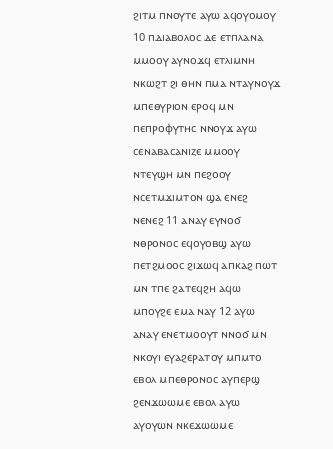ϩⲓⲧⲙ ⲡⲛⲟⲩⲧⲉ ⲁⲩⲱ ⲁϥⲟⲩⲟⲙⲟⲩ 10 ⲡⲇⲓⲁⲃⲟⲗⲟⲥ ⲇⲉ ⲉⲧⲡⲗⲁⲛⲁ ⲙⲙⲟⲟⲩ ⲁⲩⲛⲟϫϥ ⲉⲧⲗⲓⲙⲛⲏ ⲛⲕⲱϩⲧ ϩⲓ ⲑⲏⲛ ⲡⲙⲁ ⲛⲧⲁⲩⲛⲟⲩϫ ⲙⲡⲉⲑⲩⲣⲓⲟⲛ ⲉⲣⲟϥ ⲙⲛ ⲡⲉⲡⲣⲟⲫⲩⲧⲏⲥ ⲛⲛⲟⲩϫ ⲁⲩⲱ ⲥⲉⲛⲁⲃⲁⲥⲁⲛⲓⲍⲉ ⲙⲙⲟⲟⲩ ⲛⲧⲉⲩϣⲏ ⲙⲛ ⲡⲉϩⲟⲟⲩ ⲛⲥⲉⲧⲙϫⲓⲙⲧⲟⲛ ϣⲁ ⲉⲛⲉϩ ⲛⲉⲛⲉϩ 11 ⲁⲛⲁⲩ ⲉⲩⲛⲟϭ ⲛⲑⲣⲟⲛⲟⲥ ⲉϥⲟⲩⲟⲃϣ ⲁⲩⲱ ⲡⲉⲧϩⲙⲟⲟⲥ ϩⲓϫⲱϥ ⲁⲡⲕⲁϩ ⲡⲱⲧ ⲙⲛ ⲧⲡⲉ ϩⲁⲧⲉϥϩⲏ ⲁϥⲱ ⲙⲡⲟⲩϩⲉ ⲉⲙⲁ ⲛⲁⲩ 12 ⲁⲩⲱ ⲁⲛⲁⲩ ⲉⲛⲉⲧⲙⲟⲟⲩⲧ ⲛⲛⲟϭ ⲙⲛ ⲛⲕⲟⲩⲓ ⲉⲩⲁϩⲉⲣⲁⲧⲟⲩ ⲙⲡⲙⲧⲟ ⲉⲃⲟⲗ ⲙⲡⲉⲑⲣⲟⲛⲟⲥ ⲁⲩⲡⲉⲣϣ ϩⲉⲛϫⲱⲱⲙⲉ ⲉⲃⲟⲗ ⲁⲩⲱ ⲁⲩⲟⲩⲱⲛ ⲛⲕⲉϫⲱⲱⲙⲉ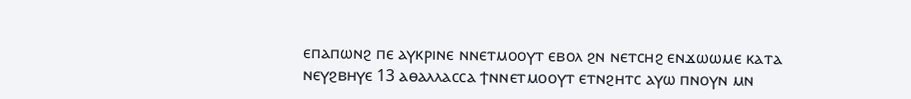ⲉⲡⲁⲡⲱⲛϩ ⲡⲉ ⲁⲩⲕⲣⲓⲛⲉ ⲛⲛⲉⲧⲙⲟⲟⲩⲧ ⲉⲃⲟⲗ ϩⲛ ⲛⲉⲧⲥⲏϩ ⲉⲛϫⲱⲱⲙⲉ ⲕⲁⲧⲁ ⲛⲉⲩϩⲃⲏⲩⲉ 13 ⲁⲑⲁⲗⲗⲁⲥⲥⲁ ϯⲛⲛⲉⲧⲙⲟⲟⲩⲧ ⲉⲧⲛϩⲏⲧⲥ ⲁⲩⲱ ⲡⲛⲟⲩⲛ ⲙⲛ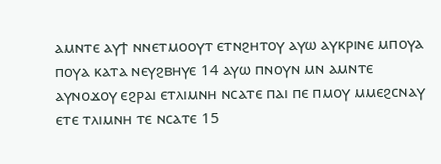ⲁⲙⲛⲧⲉ ⲁⲩϯ ⲛⲛⲉⲧⲙⲟⲟⲩⲧ ⲉⲧⲛϩⲏⲧⲟⲩ ⲁⲩⲱ ⲁⲩⲕⲣⲓⲛⲉ ⲙⲡⲟⲩⲁ ⲡⲟⲩⲁ ⲕⲁⲧⲁ ⲛⲉⲩϩⲃⲏⲩⲉ 14 ⲁⲩⲱ ⲡⲛⲟⲩⲛ ⲙⲛ ⲁⲙⲛⲧⲉ ⲁⲩⲛⲟϫⲟⲩ ⲉϩⲣⲁⲓ ⲉⲧⲗⲓⲙⲛⲏ ⲛⲥⲁⲧⲉ ⲡⲁⲓ ⲡⲉ ⲡⲙⲟⲩ ⲙⲙⲉϩⲥⲛⲁⲩ ⲉⲧⲉ ⲧⲗⲓⲙⲛⲏ ⲧⲉ ⲛⲥⲁⲧⲉ 15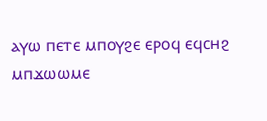ⲁⲩⲱ ⲡⲉⲧⲉ ⲙⲡⲟⲩϩⲉ ⲉⲣⲟϥ ⲉϥⲥⲏϩ ⲙⲡϫⲱⲱⲙⲉ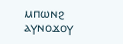ⲙⲡⲱⲛϩ ⲁⲩⲛⲟϫⲟⲩ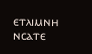ⲉⲧⲗⲓⲙⲛⲏ ⲛⲥⲁⲧⲉ